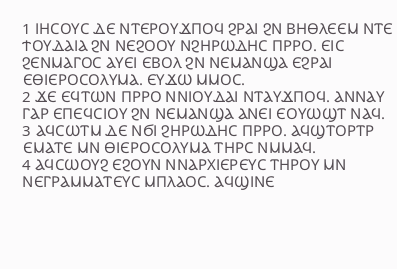1 ⲒⲎⲤⲞⲨⲤ ⲆⲈ ⲚⲦⲈⲢⲞⲨϪⲠⲞϤ ϨⲢⲀⲒ ϨⲚ ⲂⲎⲐⲖⲈⲈⲘ ⲚⲦⲈ ϮⲞⲨⲆⲀⲒⲀ ϨⲚ ⲚⲈϨⲞⲞⲨ ⲚϨⲎⲢⲰⲆⲎⲤ ⲠⲢⲢⲞ. ⲈⲒⲤ ϨⲈⲚⲘⲀⲄⲞⲤ ⲀⲨⲈⲒ ⲈⲂⲞⲖ ϨⲚ ⲚⲈⲘⲀⲚϢⲀ ⲈϨⲢⲀⲒ ⲈⲐⲒⲈⲢⲞⲤⲞⲖⲨⲘⲀ. ⲈⲨϪⲰ ⲘⲘⲞⲤ.
2 ϪⲈ ⲈϤⲦⲰⲚ ⲠⲢⲢⲞ ⲚⲚⲒⲞⲨⲆⲀⲒ ⲚⲦⲀⲨϪⲠⲞϤ. ⲀⲚⲚⲀⲨ ⲄⲀⲢ ⲈⲠⲈϤⲤⲒⲞⲨ ϨⲚ ⲚⲈⲘⲀⲚϢⲀ ⲀⲚⲈⲒ ⲈⲞⲨⲰϢⲦ ⲚⲀϤ.
3 ⲀϤⲤⲰⲦⲘ ⲆⲈ ⲚϬⲒ ϨⲎⲢⲰⲆⲎⲤ ⲠⲢⲢⲞ. ⲀϤϢⲦⲞⲢⲦⲢ ⲈⲘⲀⲦⲈ ⲘⲚ ⲐⲒⲈⲢⲞⲤⲞⲖⲨⲘⲀ ⲦⲎⲢⲤ ⲚⲘⲘⲀϤ.
4 ⲀϤⲤⲰⲞⲨϨ ⲈϨⲞⲨⲚ ⲚⲚⲀⲢⲬⲒⲈⲢⲈⲨⲤ ⲦⲎⲢⲞⲨ ⲘⲚ ⲚⲈⲄⲢⲀⲘⲘⲀⲦⲈⲨⲤ ⲘⲠⲖⲀⲞⲤ. ⲀϤϢⲒⲚⲈ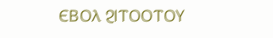ⲈⲂⲞⲖ ϨⲒⲦⲞⲞⲦⲞⲨ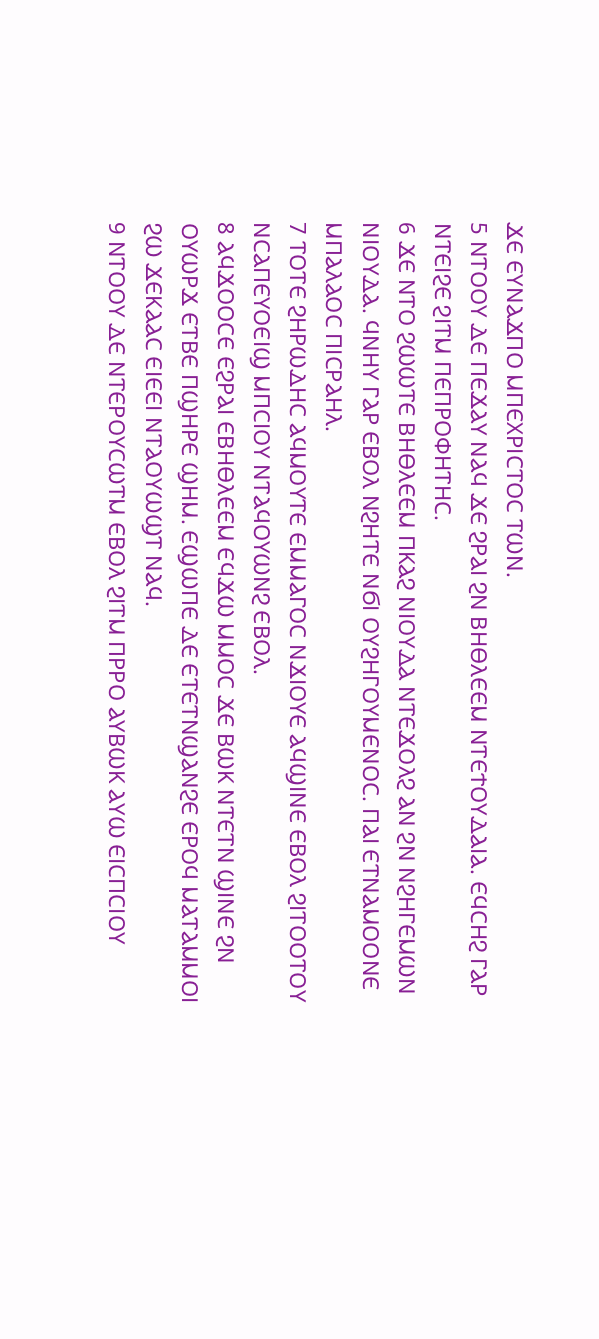ϪⲈ ⲈⲨⲚⲀϪⲠⲞ ⲘⲠⲈⲬⲢⲒⲤⲦⲞⲤ ⲦⲰⲚ.
5 ⲚⲦⲞⲞⲨ ⲆⲈ ⲠⲈϪⲀⲨ ⲚⲀϤ ϪⲈ ϨⲢⲀⲒ ϨⲚ ⲂⲎⲐⲖⲈⲈⲘ ⲚⲦⲈϮⲞⲨⲆⲀⲒⲀ. ⲈϤⲤⲎϨ ⲄⲀⲢ ⲚⲦⲈⲒϨⲈ ϨⲒⲦⲘ ⲠⲈⲠⲢⲞⲪⲎⲦⲎⲤ.
6 ϪⲈ ⲚⲦⲞ ϨⲰⲰⲦⲈ ⲂⲎⲐⲖⲈⲈⲘ ⲠⲔⲀϨ ⲚⲒⲞⲨⲆⲀ ⲚⲦⲈϪⲞⲖϨ ⲀⲚ ϨⲚ ⲚϨⲎⲄⲈⲘⲰⲚ ⲚⲒⲞⲨⲆⲀ. ϤⲚⲎⲨ ⲄⲀⲢ ⲈⲂⲞⲖ ⲚϨⲎⲦⲈ ⲚϬⲒ ⲞⲨϨⲎⲄⲞⲨⲘⲈⲚⲞⲤ. ⲠⲀⲒ ⲈⲦⲚⲀⲘⲞⲞⲚⲈ ⲘⲠⲀⲖⲀⲞⲤ ⲠⲒⲤⲢⲀⲎⲖ.
7 ⲦⲞⲦⲈ ϨⲎⲢⲰⲆⲎⲤ ⲀϤⲘⲞⲨⲦⲈ ⲈⲘⲘⲀⲄⲞⲤ ⲚϪⲒⲞⲨⲈ ⲀϤϢⲒⲚⲈ ⲈⲂⲞⲖ ϨⲒⲦⲞⲞⲦⲞⲨ ⲚⲤⲀⲠⲈⲨⲞⲈⲒϢ ⲘⲠⲤⲒⲞⲨ ⲚⲦⲀϤⲞⲨⲰⲚϨ ⲈⲂⲞⲖ.
8 ⲀϤϪⲞⲞⲤⲈ ⲈϨⲢⲀⲒ ⲈⲂⲎⲐⲖⲈⲈⲘ ⲈϤϪⲰ ⲘⲘⲞⲤ ϪⲈ ⲂⲰⲔ ⲚⲦⲈⲦⲚ ϢⲒⲚⲈ ϨⲚ ⲞⲨⲰⲢϪ ⲈⲦⲂⲈ ⲠϢⲎⲢⲈ ϢⲎⲘ. ⲈϢⲰⲠⲈ ⲆⲈ ⲈⲦⲈⲦⲚϢⲀⲚϨⲈ ⲈⲢⲞϤ ⲘⲀⲦⲀⲘⲘⲞⲒ ϨⲰ ϪⲈⲔⲀⲀⲤ ⲈⲒⲈⲈⲒ ⲚⲦⲀⲞⲨⲰϢⲦ ⲚⲀϤ.
9 ⲚⲦⲞⲞⲨ ⲆⲈ ⲚⲦⲈⲢⲞⲨⲤⲰⲦⲘ ⲈⲂⲞⲖ ϨⲒⲦⲘ ⲠⲢⲢⲞ ⲀⲨⲂⲰⲔ ⲀⲨⲰ ⲈⲒⲤⲠⲤⲒⲞⲨ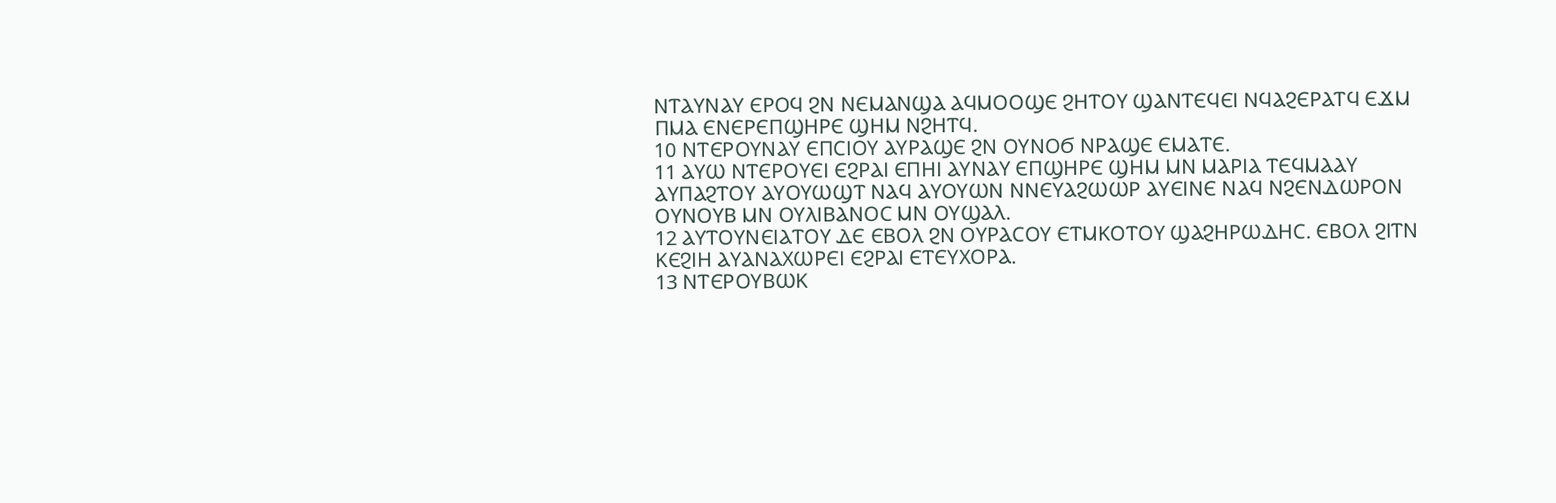ⲚⲦⲀⲨⲚⲀⲨ ⲈⲢⲞϤ ϨⲚ ⲚⲈⲘⲀⲚϢⲀ ⲀϤⲘⲞⲞϢⲈ ϨⲎⲦⲞⲨ ϢⲀⲚⲦⲈϤⲈⲒ ⲚϤⲀϨⲈⲢⲀⲦϤ ⲈϪⲘ ⲠⲘⲀ ⲈⲚⲈⲢⲈⲠϢⲎⲢⲈ ϢⲎⲘ ⲚϨⲎⲦϤ.
10 ⲚⲦⲈⲢⲞⲨⲚⲀⲨ ⲈⲠⲤⲒⲞⲨ ⲀⲨⲢⲀϢⲈ ϨⲚ ⲞⲨⲚⲞϬ ⲚⲢⲀϢⲈ ⲈⲘⲀⲦⲈ.
11 ⲀⲨⲰ ⲚⲦⲈⲢⲞⲨⲈⲒ ⲈϨⲢⲀⲒ ⲈⲠⲎⲒ ⲀⲨⲚⲀⲨ ⲈⲠϢⲎⲢⲈ ϢⲎⲘ ⲘⲚ ⲘⲀⲢⲒⲀ ⲦⲈϤⲘⲀⲀⲨ ⲀⲨⲠⲀϨⲦⲞⲨ ⲀⲨⲞⲨⲰϢⲦ ⲚⲀϤ ⲀⲨⲞⲨⲰⲚ ⲚⲚⲈⲨⲀϨⲰⲰⲢ ⲀⲨⲈⲒⲚⲈ ⲚⲀϤ ⲚϨⲈⲚⲆⲰⲢⲞⲚ ⲞⲨⲚⲞⲨⲂ ⲘⲚ ⲞⲨⲖⲒⲂⲀⲚⲞⲤ ⲘⲚ ⲞⲨϢⲀⲖ.
12 ⲀⲨⲦⲞⲨⲚⲈⲒⲀⲦⲞⲨ ⲆⲈ ⲈⲂⲞⲖ ϨⲚ ⲞⲨⲢⲀⲤⲞⲨ ⲈⲦⲘⲔⲞⲦⲞⲨ ϢⲀϨⲎⲢⲰⲆⲎⲤ. ⲈⲂⲞⲖ ϨⲒⲦⲚ ⲔⲈϨⲒⲎ ⲀⲨⲀⲚⲀⲬⲰⲢⲈⲒ ⲈϨⲢⲀⲒ ⲈⲦⲈⲨⲬⲞⲢⲀ.
13 ⲚⲦⲈⲢⲞⲨⲂⲰⲔ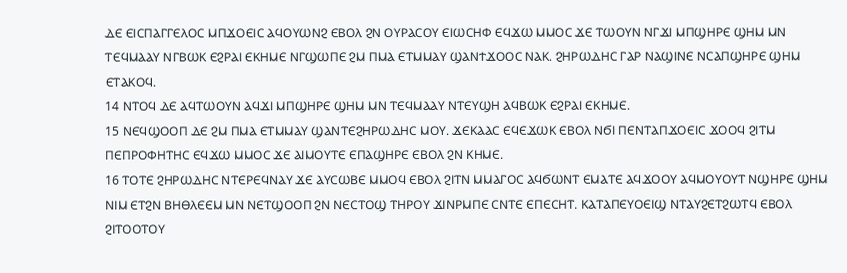ⲆⲈ ⲈⲒⲤⲠⲀⲄⲄⲈⲖⲞⲤ ⲘⲠϪⲞⲈⲒⲤ ⲀϤⲞⲨⲰⲚϨ ⲈⲂⲞⲖ ϨⲚ ⲞⲨⲢⲀⲤⲞⲨ ⲈⲒⲰⲤⲎⲪ ⲈϤϪⲰ ⲘⲘⲞⲤ ϪⲈ ⲦⲰⲞⲨⲚ ⲚⲄϪⲒ ⲘⲠϢⲎⲢⲈ ϢⲎⲘ ⲘⲚ ⲦⲈϤⲘⲀⲀⲨ ⲚⲄⲂⲰⲔ ⲈϨⲢⲀⲒ ⲈⲔⲎⲘⲈ ⲚⲄϢⲰⲠⲈ ϨⲘ ⲠⲘⲀ ⲈⲦⲘⲘⲀⲨ ϢⲀⲚϮϪⲞⲞⲤ ⲚⲀⲔ. ϨⲎⲢⲰⲆⲎⲤ ⲄⲀⲢ ⲚⲀϢⲒⲚⲈ ⲚⲤⲀⲠϢⲎⲢⲈ ϢⲎⲘ ⲈⲦⲀⲔⲞϤ.
14 ⲚⲦⲞϤ ⲆⲈ ⲀϤⲦⲰⲞⲨⲚ ⲀϤϪⲒ ⲘⲠϢⲎⲢⲈ ϢⲎⲘ ⲘⲚ ⲦⲈϤⲘⲀⲀⲨ ⲚⲦⲈⲨϢⲎ ⲀϤⲂⲰⲔ ⲈϨⲢⲀⲒ ⲈⲔⲎⲘⲈ.
15 ⲚⲈϤϢⲞⲞⲠ ⲆⲈ ϨⲘ ⲠⲘⲀ ⲈⲦⲘⲘⲀⲨ ϢⲀⲚⲦⲈϨⲎⲢⲰⲆⲎⲤ ⲘⲞⲨ. ϪⲈⲔⲀⲀⲤ ⲈϤⲈϪⲰⲔ ⲈⲂⲞⲖ ⲚϬⲒ ⲠⲈⲚⲦⲀⲠϪⲞⲈⲒⲤ ϪⲞⲞϤ ϨⲒⲦⲘ ⲠⲈⲠⲢⲞⲪⲎⲦⲎⲤ ⲈϤϪⲰ ⲘⲘⲞⲤ ϪⲈ ⲀⲒⲘⲞⲨⲦⲈ ⲈⲠⲀϢⲎⲢⲈ ⲈⲂⲞⲖ ϨⲚ ⲔⲎⲘⲈ.
16 ⲦⲞⲦⲈ ϨⲎⲢⲰⲆⲎⲤ ⲚⲦⲈⲢⲈϤⲚⲀⲨ ϪⲈ ⲀⲨⲤⲰⲂⲈ ⲘⲘⲞϤ ⲈⲂⲞⲖ ϨⲒⲦⲚ ⲘⲘⲀⲄⲞⲤ ⲀϤϬⲰⲚⲦ ⲈⲘⲀⲦⲈ ⲀϤϪⲞⲞⲨ ⲀϤⲘⲞⲨⲞⲨⲦ ⲚϢⲎⲢⲈ ϢⲎⲘ ⲚⲒⲘ ⲈⲦϨⲚ ⲂⲎⲐⲖⲈⲈⲘ ⲘⲚ ⲚⲈⲦϢⲞⲞⲠ ϨⲚ ⲚⲈⲤⲦⲞϢ ⲦⲎⲢⲞⲨ ϪⲒⲚⲢⲘⲠⲈ ⲤⲚⲦⲈ ⲈⲠⲈⲤⲎⲦ. ⲔⲀⲦⲀⲠⲈⲨⲞⲈⲒϢ ⲚⲦⲀⲨϨⲈⲦϨⲰⲦϤ ⲈⲂⲞⲖ ϨⲒⲦⲞⲞⲦⲞⲨ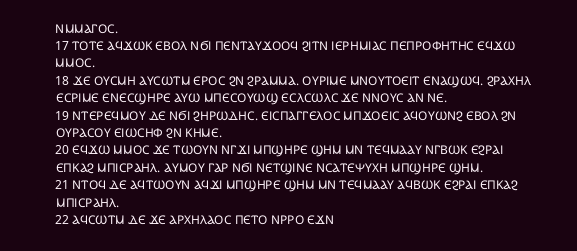ⲚⲘⲘⲀⲄⲞⲤ.
17 ⲦⲞⲦⲈ ⲀϤϪⲰⲔ ⲈⲂⲞⲖ ⲚϬⲒ ⲠⲈⲚⲦⲀⲨϪⲞⲞϤ ϨⲒⲦⲚ ⲒⲈⲢⲎⲘⲒⲀⲤ ⲠⲈⲠⲢⲞⲪⲎⲦⲎⲤ ⲈϤϪⲰ ⲘⲘⲞⲤ.
18 ϪⲈ ⲞⲨⲤⲘⲎ ⲀⲨⲤⲰⲦⲘ ⲈⲢⲞⲤ ϨⲚ ϨⲢⲀⲘⲘⲀ. ⲞⲨⲢⲒⲘⲈ ⲘⲚⲞⲨⲦⲞⲈⲒⲦ ⲈⲚⲀϢⲰϤ. ϨⲢⲀⲬⲎⲖ ⲈⲤⲢⲒⲘⲈ ⲈⲚⲈⲤϢⲎⲢⲈ ⲀⲨⲰ ⲘⲠⲈⲤⲞⲨⲰϢ ⲈⲤⲖⲤⲰⲖⲤ ϪⲈ ⲚⲚⲞⲨⲤ ⲀⲚ ⲚⲈ.
19 ⲚⲦⲈⲢⲈϤⲘⲞⲨ ⲆⲈ ⲚϬⲒ ϨⲎⲢⲰⲆⲎⲤ. ⲈⲒⲤⲠⲀⲄⲄⲈⲖⲞⲤ ⲘⲠϪⲞⲈⲒⲤ ⲀϤⲞⲨⲰⲚϨ ⲈⲂⲞⲖ ϨⲚ ⲞⲨⲢⲀⲤⲞⲨ ⲈⲒⲰⲤⲎⲪ ϨⲚ ⲔⲎⲘⲈ.
20 ⲈϤϪⲰ ⲘⲘⲞⲤ ϪⲈ ⲦⲰⲞⲨⲚ ⲚⲄϪⲒ ⲘⲠϢⲎⲢⲈ ϢⲎⲘ ⲘⲚ ⲦⲈϤⲘⲀⲀⲨ ⲚⲄⲂⲰⲔ ⲈϨⲢⲀⲒ ⲈⲠⲔⲀϨ ⲘⲠⲒⲤⲢⲀⲎⲖ. ⲀⲨⲘⲞⲨ ⲄⲀⲢ ⲚϬⲒ ⲚⲈⲦϢⲒⲚⲈ ⲚⲤⲀⲦⲈⲮⲨⲬⲎ ⲘⲠϢⲎⲢⲈ ϢⲎⲘ.
21 ⲚⲦⲞϤ ⲆⲈ ⲀϤⲦⲰⲞⲨⲚ ⲀϤϪⲒ ⲘⲠϢⲎⲢⲈ ϢⲎⲘ ⲘⲚ ⲦⲈϤⲘⲀⲀⲨ ⲀϤⲂⲰⲔ ⲈϨⲢⲀⲒ ⲈⲠⲔⲀϨ ⲘⲠⲒⲤⲢⲀⲎⲖ.
22 ⲀϤⲤⲰⲦⲘ ⲆⲈ ϪⲈ ⲀⲢⲬⲎⲖⲀⲞⲤ ⲠⲈⲦⲞ ⲚⲢⲢⲞ ⲈϪⲚ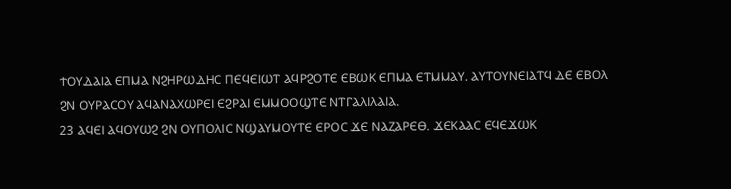ϮⲞⲨⲆⲀⲒⲀ ⲈⲠⲘⲀ ⲚϨⲎⲢⲰⲆⲎⲤ ⲠⲈϤⲈⲒⲰⲦ ⲀϤⲢϨⲞⲦⲈ ⲈⲂⲰⲔ ⲈⲠⲘⲀ ⲈⲦⲘⲘⲀⲨ. ⲀⲨⲦⲞⲨⲚⲈⲒⲀⲦϤ ⲆⲈ ⲈⲂⲞⲖ ϨⲚ ⲞⲨⲢⲀⲤⲞⲨ ⲀϤⲀⲚⲀⲬⲰⲢⲈⲒ ⲈϨⲢⲀⲒ ⲈⲘⲘⲞⲞϢⲦⲈ ⲚⲦⲄⲀⲖⲒⲖⲀⲒⲀ.
23 ⲀϤⲈⲒ ⲀϤⲞⲨⲰϨ ϨⲚ ⲞⲨⲠⲞⲖⲒⲤ ⲚϢⲀⲨⲘⲞⲨⲦⲈ ⲈⲢⲞⲤ ϪⲈ ⲚⲀⲌⲀⲢⲈⲐ. ϪⲈⲔⲀⲀⲤ ⲈϤⲈϪⲰⲔ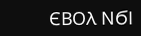ⲈⲂⲞⲖ ⲚϬⲒ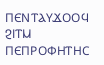ⲠⲈⲚⲦⲀⲨϪⲞⲞϤ ϨⲒⲦⲘ ⲠⲈⲠⲢⲞⲪⲎⲦⲎⲤ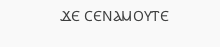ϪⲈ ⲤⲈⲚⲀⲘⲞⲨⲦⲈ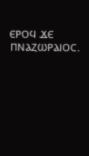ⲈⲢⲞϤ ϪⲈ ⲠⲚⲀⲌⲰⲢⲀⲒⲞⲤ.